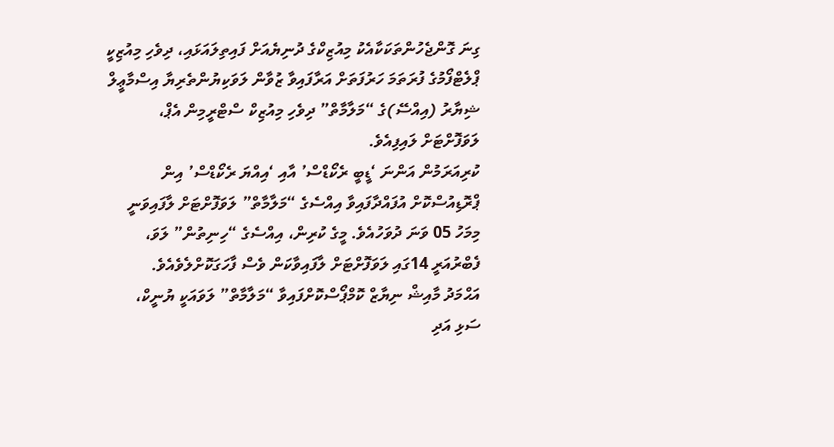ގިނަ ގޮންޖެހުންތަކަކާއެކު މިއުޒިކްގެ ދުނިޔެއަށް ފައިތިލައަޅައި، ދިވެހި މިއުޒިކީ ޕްލެޓްފޯމުގެ ފުރަތަމަ ހަރުފަތަށް އަރާފައިވާ ޒުވާން ލަވަކިޔުންތެރިޔާ އިސްމާޢީލް ޝިޔާރު (އިއްސޭ)ގެ “މަލާމާތް” ދިވެހި މިއުޒިކް ސްޓްރީމިން އެޕް، ލަވަފޮށްޓަށް ލައިފިއެވެ.
ކުރިއަރަމުން އަންނަ ‘ޑީބީ ރެކޯޑްސް’ އާއި ‘އިއްޔަ ރެކޯޑްސް’ އިން ޕްރޮޑިއުސްކޮށް އުފައްދާފައިވާ އިއްސެގެ “މަލާމާތް” ލަވަފޮށްޓަށް ލާފައިވަނީ މިމަހު 05 ވަނަ ދުވަހުއެވެ. މީގެ ކުރިން، އިއްސެގެ “ހިނިތުން” ލަވަ، ފެބްރުއަރީ 14ގައި ލަވަފޮށްޓަށް ލާފައިވާކަން ވެސް ފާހަގަކޮށްލެވެއެވެ.
އަޙްމަދު މާއިޝް ނިޔާޒް ކޮމްޕޯސްކޮށްފައިވާ “މަލާމާތް” ލަވައަކީ ޔުނީކް، ސަޅި އަދި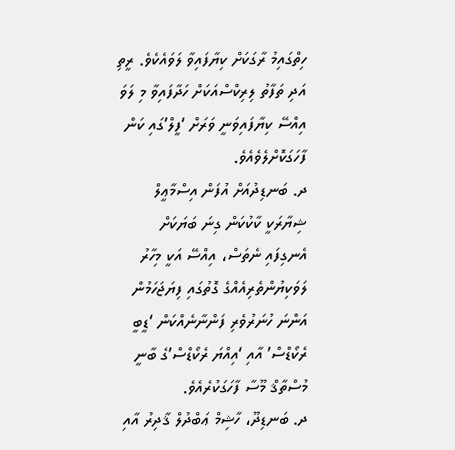ހިތްގައިމު ރާގަކަށް ކިޔާފައިވާ ލަވައެކެވެ. ރީތި އަދި ތަފާތު ލިރިކްސްއަކަށް ހަދާފައިވާ މި ލަވަ އިއްސޭ ކިޔާފައިވަނީ ވަރަށް ‘ފީލް’ގައި ކަން ފާހަގަކޮށްލެވެއެވެ.
ދ. ބަނޑިދުއަށް އުފަން އިސްމާޢީލް ޝިޔާރަކީ ކާކުކަން ގިނަ ބަޔަކަށް އެނގިފައި ނެތަސް، އިއްސޭ އަކީ މިހާރު ލަވަކިޔުންތެރިއެއްގެ ގޮތުގައި ފިޔަޖަހަމުން އަންނަ ހުނަރުވެރި ފަންނާނެއްކަން ‘ޑީބީ ރެކޯޑްސް’ އާއި ‘އިއްޔަ ރެކޯޑްސް’ގެ ބާނީ މުސްތާޤް މޫސާ ފާހަގަކުރެއެވެ.
ދ. ބަނޑިދޫ، ހާޝިމް ޢަބްދުލް ޤާދިރު އާއި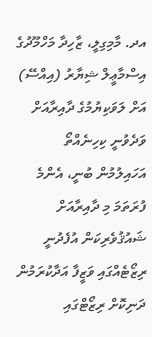އދ. މާމިގިލީ، ޒާހިދާ މަހްމޫދުގެ އިސްމާޢީލް ޝިޔާރު (އިއްސޭ) އަށް ލަވަކިޔުމުގެ ދާއިރާއަށް ވަދެވުނީ ކިހިނެއްތޯ އަހައިލުމުން ބުނީ، އެންމެ ފުރަތަމަ މި ދާއިރާއަށް ޝައުޤުވެރިކަން އުފެދުނީ ރިޒޯޓެއްގައި ވަޒީފާ އަދާކުރަމުން ދަނިކޮށް ރިޒޯޓްގައި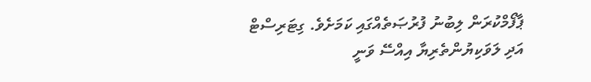ޕާފޯމްކުރަން ލިބުނު ފުރުޞަތެއްގައި ކަމަށެވެ. ގިޓަރިސްޓް އަދި ލަވަކިޔުންތެރިޔާ އިއްސޭ ވަނީ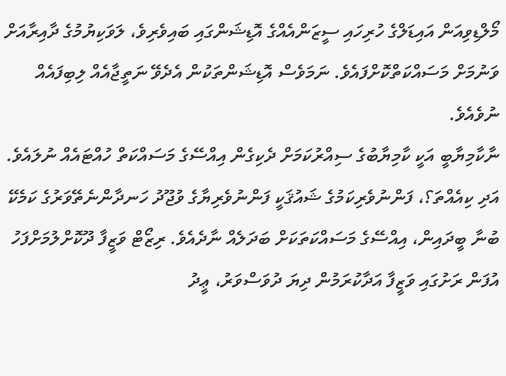މޯލްޑިވިއަން އައިޑަލްގެ ހުރިހައި ސީޒަންއެއްގެ އޮޑިޝަންގައި ބައިވެރިވެ، ލަވަކިޔުމުގެ ދާއިރާއަށް ވަނުމަށް މަސައްކަތްކޮށްފައެވެ. ނަމަވެސް އޮޑިޝަންތަކުން އެދެވޭ ނަތީޖާއެއް ލިބިފައެއް ނުވެއެވެ.
ނާކާމިޔާބީ އަކީ ކާމިޔާބުގެ ސިއްރުކަމަށް ދެކިގެން އިއްސޭގެ މަސައްކަތް ހުއްޓައެއް ނުލައެވެ. އަދި ކިއެއްތަ؟، ފަންނުވެރިކަމުގެ ޝައުޤަކީ ފަންނުވެރިޔާގެ ވުޖޫދު ހަނދާންނެތޭވަރުގެ ކަމެކޭ ބުނާ ބީދައިން، އިއްސޭގެ މަސައްކަތަކަށް ބަދަލެއް ނާދެއެވެ. ރިޒޯޓް ވަޒީފާ ދޫކޮށްލުމަށްފަހު އުފަން ރަށުގައި ވަޒީފާ އަދާކުރަމުން ދިޔަ ދުވަސްވަރު، ޢީދު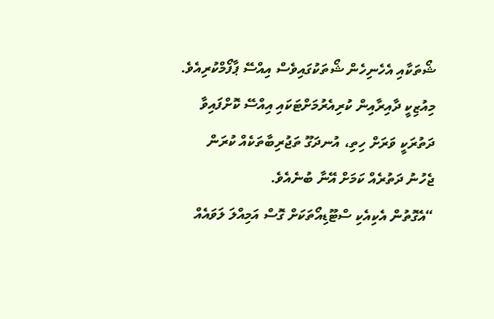ޝޯތަކާއި އެހެނިހެން ޝޯތަކުގައިވެސް އިއްސޭ ޕާފޯމްކުރިއެވެ.
މިއުޒިކީ ދާއިރާއިން ކުރިއެރުމަށްޓަކައި އިއްސޭ ކޮށްފައިވާ ދަތުރަކީ ވަރަށް ހިތި، އުނދަގޫ ތަޖުރިބާތަކެއް ކުރަން ޖެހުނު ދަތުރެއް ކަމަށް އޭނާ ބުނެއެވެ.
“އެގޮތުން އެކިއެކި ސްޓޫޑިއޯތަކަށް ގޮސް އަމިއްލަ ލަވައެއް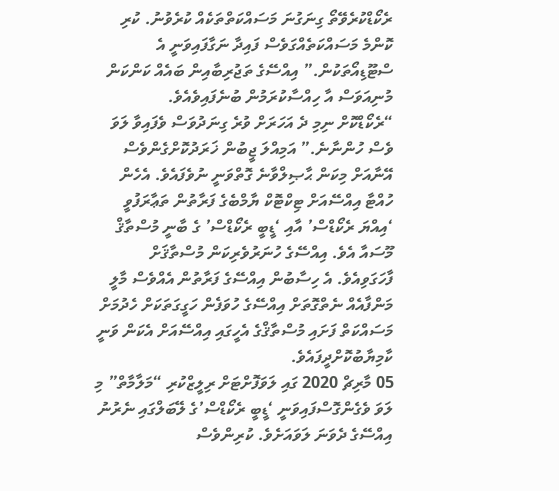ރެކޯޑްކުރެވޭތޯ ގިނަގުނަ މަސައްކަތްތަކެއް ކުރެވުނު. ކުރި ކޮންމެ މަސައްކަތެއްގަވެސް ފައިދާ ނަގާފައިވަނީ އެ ސްޓޫޑިއޯތަކުން.” އިއްސޭގެ ތަޖުރިބާއިން ބައެއް ކަންކަން މުނިއަވަސް އާ ހިއްސާކުރަމުން ބުނެފައިވެއެވެ.
“ރެކޯޑްކޮށް ނިމި ދެ އަހަރަށް ވުރެ ގިނަދުވަސް ވެފައިވާ ލަވަ ވެސް ހުންނާނެ.” އަމިއްލަ ޖީބުން ޚަރަދުކޮށްގެންވެސް އޭނާއަށް މިކަން ޙާޞިލްވާނެ ގޮތްވަނީ ނުވެފައެވެ. އެހެން ހުއްޓާ އިއްސޭއަށް ޓިކްޓޮކް ޔާމްބެގެ ފަރާތުން ތަޢާރަފުވީ ‘އިއްޔަ ރެކޯޑްސް’ އާއި ‘ޑީބީ ރެކޯޑްސް’ ގެ ބާނީ މުސްތާޤް މޫސައާ އެވެ. އިއްސޭގެ ހުނަރުވެރިކަން މުސްތާޤަށް ފާހަގަވިއެވެ. އެ ހިސާބުން އިއްސޭގެ ފަރާތުން އެއްވެސް މާލީ މަންފާއެއް ނެތްގޮތަށް އިއްސޭގެ ހުވަފެން ހަގީގަތަކަށް ހެދުމަށް މަސައްކަތް ފަށައި މުސްތާޤްގެ އެހީގައި އިއްސޭއަށް އެކަން ވަނީ ކާމިޔާބުކޮށްދީފައެވެ.
05 މާރިޗް 2020 ގައި ލަވަފޮށްޓަށް ރިލީޒްކުރި “މަލާމާތް” މި ލަވަ ވެގެންގޮސްފައިވަނީ ‘ޑީބީ ރެކޯޑްސް’ގެ ލޭބަލްގައި ނެރުނު އިއްސޭގެ ދެވަނަ ލަވައަށެވެ. ކުރިންވެސް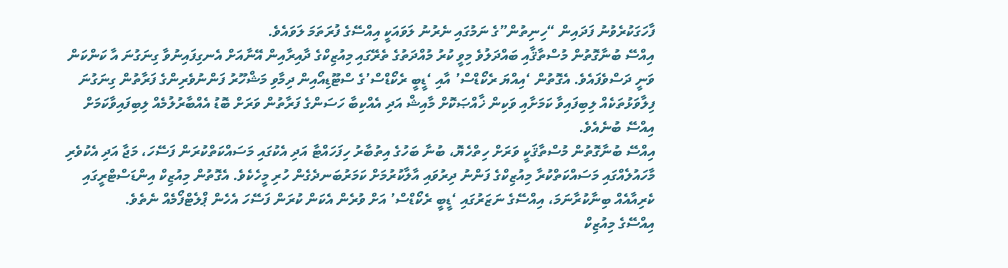ފާހަގަކުރެވުނު ފަދައިން “ހިނިތުން”ގެ ނަމުގައި ނެރުނު ލަވައަކީ އިއްސޭގެ ފުރަތަމަ ލަވައެވެ.
އިއްސޭ ބުނާގޮތުން މުސްތާޤާއި ބައްދަލުވެ މިވީ ކުރު މުއްދަތުގެ ތެރޭގައި މިއުޒިކްގެ ދާއިރާއިން އޭނާއަށް އެނގިފައިނުވާ ގިނަގުނަ އާ ކަންކަން ވަނީ ދަސްވެފައެވެ. އެގޮތުން ‘އިއްޔަ ރެކޯޑްސް’ އާއި ‘ޑީބީ ރެކޯޑްސް’ގެ ސްޓޫޑިއޯއިން ދިމާވި މަޝްހޫރު ފަންނުވެރިންގެ ފަރާތުން ގިނަގުނަ ފިލާވަޅުތަކެއް ލިބިފައިވާ ކަމަށާއި ވަކިން ޚާއްޞަކޮށް މާއިޝް އަދި އެއްކިބާ ހަސަންގެ ފަރާތުން ވަރަށް ބޮޑު އެއްބާރުލުމެއް ލިބިފައިވާކަމަށް އިއްސޭ ބުނެއެވެ.
އިއްސޭ ބުނާގޮތުން މުސްތާޤަކީ ވަރަށް ހިތްހެޔޮ، ބުނާ ބަހުގެ އިތުބާރު ހިފަހައްޓާ އަދި އެކުގައި މަސައްކަތްކުރަން ފަސޭހަ، މަޖާ އަދި އެކުވެރި މާހައުލެއްގައި މަސައްކަތްކުރާ މިއުޒިކްގެ ފަންނު ދިރުވައި އާލާކުރުމަށް ކަމަރުބަނދެގެން ހުރި މީހެކެވެ. އެގޮތުން މިއުޒިކް އިންޑަސްޓްރީގައި ކެރިއާއެއް ބިނާކުރާނަމަ، އިއްސޭގެ ނަޒަރުގައި ‘ޑީބީ ރެކޯޑްސް’ އަށް ވުރެން އެކަން ކުރަން ފަސޭހަ އެހެން ޕްލެޓްފޯމެއް ނެތެވެ.
އިއްސޭގެ މިއުޒިކް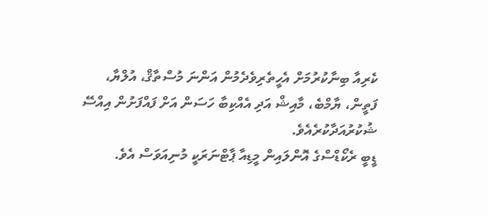ކެރިއާ ބިނާކުރުމަށް އެހީތެރިވެދެމުން އަންނަ މުސްތާޤް، އުލްޔާ، ފަތީން، ޔާމްބެ، މާއިޝް އަދި އެއްކިބާ ހަސަން އަށް ފައްފަށުން އިއްސޭ ޝުކުރުއަދާކުރެއެވެ.
ޑީބީ ރެކޯޑްސްގެ އޮންލައިން މީޑިއާ ޕާޓްނަރަކީ މުނިއަވަސް އެވެ.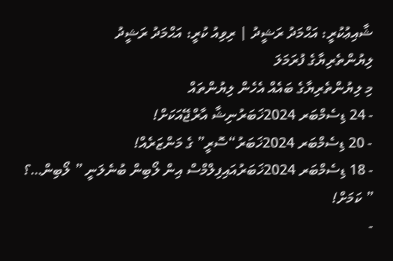ޝާއިޢުކުރީ: އަޙްމަދު ރަޝީދު | ރިވިއު ކުރީ: އަޙްމަދު ރަޝީދު
ލިޔުންތެރިޔާގެ ފުރަމަލަ
މި ލިޔުންތެރިޔާގެ ބައެއް އެހެން ލިޔުންތައް
- 24 ޑިސެމްބަރ 2024ޚަބަރުނިޝާ އާރްޖޭއަކަށް!
- 20 ޑިސެމްބަރ 2024ޚަބަރު“ސޮރީ” ގެ މަންޒަރެއް!
- 18 ޑިސެމްބަރ 2024ޚަބަރުއައިފިލްމްސް އިން ލޯބިން ބުނެލަނީ ” ލޯބިން…؟ ” ކަމަށް!
-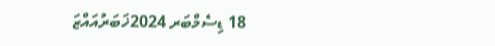18 ޑިސެމްބަރ 2024ޚަބަރުއައްޒަ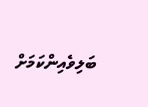ބަލިވެއިންކަމަށް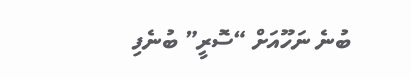ބުނެ ނަހޫއަށް “ސޮރީ” ބުނެފި